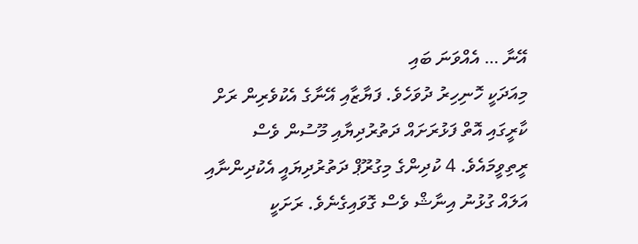އޭނާ … އެއްވަނަ ބައި
މިއަދަކީ ހޮނިހިރު ދުވަހެވެ. ފަޔާޒާއި އޭނާގެ އެކުވެރިން ރަށް ކާރީގައި އޮތް ފަޅުރަށައް ދަތުރުދިޔާއި މޫސުން ވެސް ރީތިވީމައެވެ. 4 ކުދިންގެ މިގުރޫޕް ދަތުރުދިޔައީ އެކުދިންނާއި އަލައް ގުޅުނު އިނާޝް ވެސް ގޮވައިގެނެވެ. ރަށަކީ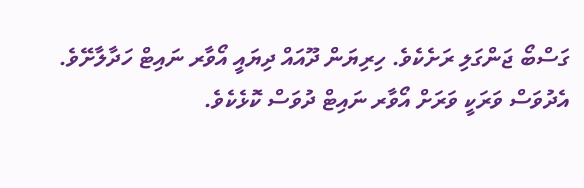ގަސްބޯ ޖަންގަލި ރަށެކެވެ. ހިރިޔަން ދޫއައް ދިޔައީ އޯވާރ ނައިޓް ހަދާލާށޭވެ. އެދުވަސް ވަރަކީ ވަރަށް އޯވާރ ނައިޓް ދުވަސް ކޮޅެކެވެ.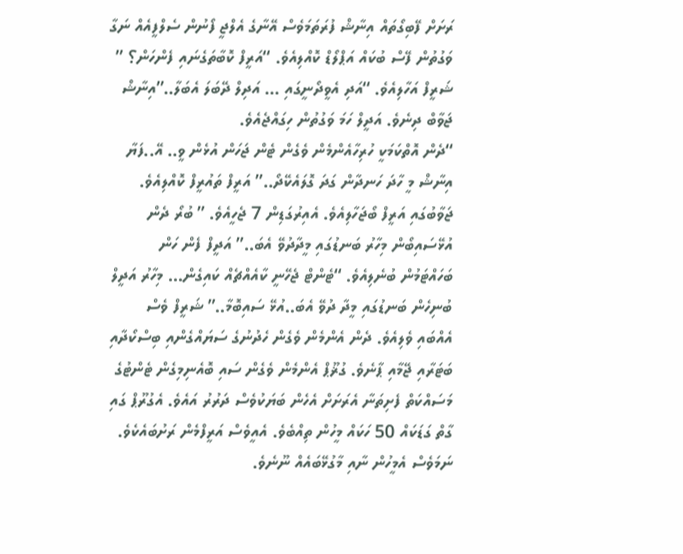ރަށަށް ފޭބިގޯތައް އިނާޝް ފުރަތަމަވެސް އޭނާގެ އެލްޖީ ފޯނުން ސެލްފީއެއް ނަގާ ވަގުތުން ފޭސް ބުކައް އަޕްލޯޑް ކޮއްލިއެވެ. “އަރީފް ކޮބާތަގެނައި ފެންހަން؟ ” ޝަރީފް އަހާލިއެވެ. “އަދި އެވީދޯނީގައި … އަދިލް ދޭބަލަ އެބަލާ..”އިނާޝް ޖަވާބް ދިނެވެ. އަދީލް ހަމަ ވަގުތުން ހިގައްޖެއެވެ.
“ދެން އޮތްކަމަކީ ހުރިހާއެންމެން ވެގެން ޓެން ޖަހަން އުޅެން ވީ.. އޭ..ފަޔާ އިނާޝް މީ ހާދަ ހަނދާން ގަދަ ގޮލައެކޭދޯ..” އަރީފް ތައުރީފް ކޮއްލިއެވެ. ޖަވާބުގައި އަރީފް ބޯޖަހާލިއެވެ. އެއިރުގަޑިން 7 ޖެހީއެވެ. ” ބުރޯ ދެން އުޅޭސައިބޯން މިހާރު ބަނޑުގައި މީދާދުވޭ އެބަ..” އަދީފް ފެން ހަން ބަހައްޓަމުން ބުނެލިއެވެ. “ޓެންޓް ޖެހޭނީ ކާއެއްޗެއް ކައިގެން… މިހާރު އަދީލް ބުނިހެން ބަނޑުގައި މީދާ ދުވޭ އެބަ..އުޅޭ ސައިބޮމާ..” ޝަރީފް ވެސް އެއްބައި ވެލިއެވެ. ދެން އެންމެން ވެގެން ހެދުނުގެ ސަޔައްގެންއި ބިސްކޯދާއި ބަޓަރާއި ޖޭމާއި ޕާނެވެ. ގުޜޫޕް އެންމެން ވެގެން ސައި ބޮއެނިމިގެން ޓެންޓުގެ މަސައްކަތް ފެށިތަނާ އެރަށަށް އެހެން ބަޔަކުވެސް ދަރުރު އައެވެ. އެގުރޫޕް ގައި ގާތް ގަޑަކައް 50 ހަކައް މީހުން ތިއްބެވެ. އެއީވެސް އަރީފްމެން ރަށުބައެކެވެ. ނަމަވެސް އެމީހުން ނާއި މާގުޅޭބައެއް ނޫނެވެ.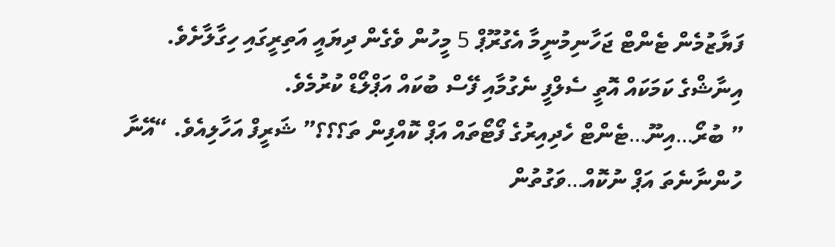ފަޔާޒުމެން ޓެންޓް ޖަހާނިމުނީމާ އެގުރޫޕް 5 މީހުން ވެގެން ދިޔައީ އަތިރީގައި ހިގާލާށެވެ. އިނާޝްގެ ކަމަކައް އޮތީ ސެލްފީ ނެގުމާއި ފޭސް ބުކައް އަޕްލޯޑް ކުރުމެވެ.
” ބުރޯ…އިނޫ…ޓެންޓް ހެދިއިރުގެ ފޯޓޯތައް އަޕް ކޮއްފިން ތަ؟؟؟” ޝަރީފް އަހާލިއެވެ. “އޭނާ ހުންނާނެތަ އަޕް ނުކޮއް…ވަގުތުން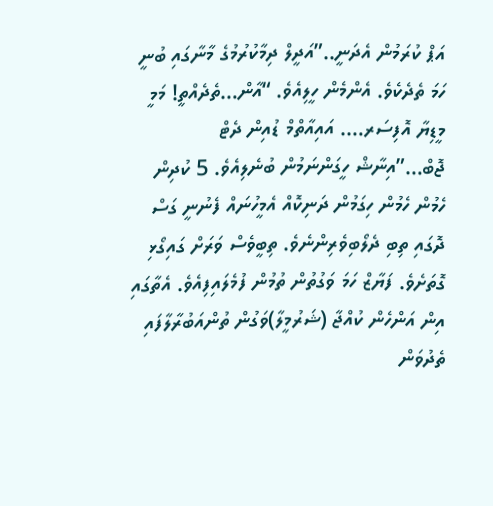އަޕް ކުރަމުން އެދަނީ..”އަދީލް ދިމާކުރުމުގެ މާނާގައި ބުނީ ހަމަ ތެދެކެވެ. އެންމެން ހީލިއެވެ. “އާން…ތެދެއްތީ! މަމީ މީޑިޔާ އޮފިސަރ…. އައިއާތްމް ޑުއިން ދެޓް ޖޮބް…”އިނާޝް ހީގަންނަމުން ބުނެލިއެވެ. 5 ކުދިން ހެމުން ހެމުން ހިގަމުން ދަނިކޮއް އެމީހުނައް ފެނުނީ ގަސް ދޮގައި ތިބި ދެލޯބިވެރިންނެވެ. ތިބީވެސް ވަރަށް ގައިގޯޅި ގޮތަށެވެ. ފަޔާޒް ހަމަ ވަގުތުން ތުމުން ފުމެލައިފިއެވެ. އެތާގައި އިން އަންހެން ކުއްޖާ (ޝަރުމީލާ)ވަގުން ތުންއަބުރާލާފައި ތެދުވަން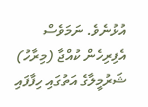އުޅުނެވެ. ނަމަވެސް އެފިރިހެން ކުއްޖާ (މިރާހު) ޝަރުމީލާގެ އަތުގައި ހިފާފައި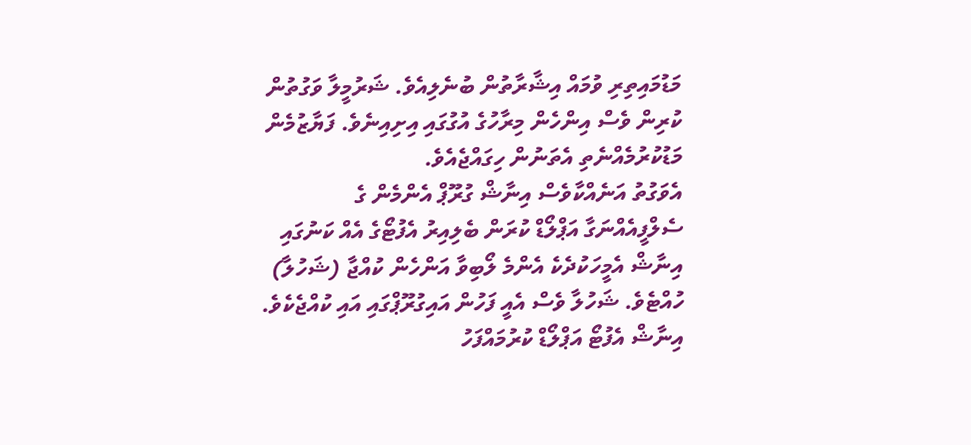މަޑުމައިތިރި ވުމައް އިޝާރާތުން ބުނެލިއެވެ. ޝަރުމީލާ ވަގުތުން ކުރިން ވެސް އިންހެން މިރާހުގެ އުގުގައި އިށިއިނެވެ. ފަޔާޒުމެން މަޑުކުރުމެއްނެތި އެތަނުން ހިގައްޖެއެވެ.
އެވަގުތު އަނެއްކާވެސް އިނާޝް ގުރޫޕް އެންމެން ގެ ސެލްފީއެއްނަގާ އަޕްލޯޑް ކުރަން ބެލިއިރު އެފުޓޯގެ އެއް ކަނުގައި އިނާޝް އެމީހަކުދެކެ އެންމެ ލޯބިވާ އަންހެން ކުއްޖާ (ޝަހުލާ) ހުއްޓެވެ. ޝަހުލާ ވެސް އެއީ ފަހުން އައިގުރޫޕްގައި އައި ކުއްޖެކެވެ. އިނާޝް އެފުޓޯ އަޕްލޯޑް ކުރުމައްފަހު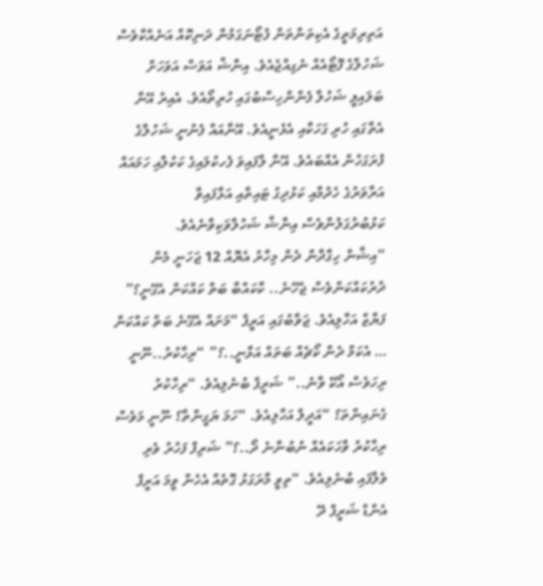އަތިރިމަތީގެ އެކިތަންތަން ފުޓޯނަގަމުން ދަނިކޮއް އަނެއްކާވެސް ޝަހުލާގެ ފޮޓޯއެއް ނެގިއްޖެއެވެ. އިނާޝް އަވަސް އަވަހަށް ބަލައިލީ ޝަހުލާ ފެންންހިސާބުގައި ހުރިތޯއެވެ. އެއިރު އޭނާ އެތާގައި ހުރި ގަހަކާއި އެޅެނީއެވެ. އޭނާއައް ފެނުނީ ޝަހުލާގެ ފުރަގަހުން އެއްބައެވެ. އޭނާ ލާފައިވަ ފެހކުލައިގެ ކަކުލާއި ހަމައައް އަރާވަރުގެ ހެދުމާއި ކަޅުދިގު ޓައިތާއި އަޅާފައިވާ ކަޅުބުރުގަލުންވެސް އިނާޝް ޝަހުލާވަކިވާނެއެވެ.
“އިޝާން ހިގާދާން ދެން މިހާރު އެޔޮއް 12 ޖަހަނީ މެން ދުރުކައްކަންވެސް ޖެހޭނެ.. ކާކައްބާ ބަތް ކައްކަން އެގޭނީ؟” ފަޔާޒް އަހާލިއެވެ. ޖަވާބުގައި އަރީފް “މަށައް އެގޭނެ ބަތް ކައްކަން … އެކަމް ދެން ކޯޗެއް ބަތައް އަޅާނީ..؟” “ރިހާކުރު..ނޫނީ ރިހަވެސް އޯކޭ ވާނެ..” ޝަރީފް ބުނެލިއެވެ. “ރިހާކުރު ގެނައިންތަ؟ “އަދީލް އަހާލިއެވެ. “ހަމަ ޔަގީންތާ؟ ނޫނީ މަވެސް ރިހާކުރު ވާހަކައެއް ނުބުނާނެ ދޯ..؟” ޝަރިފް ފަހުރު ވެރި ވެލާފައި ބުނެލިއެވެ. “ތިވީ މާރަގަޅު ގޮތެއް އެހެން ވީމަ އަރީފް އެންޑް ޝަރީފް ދޭ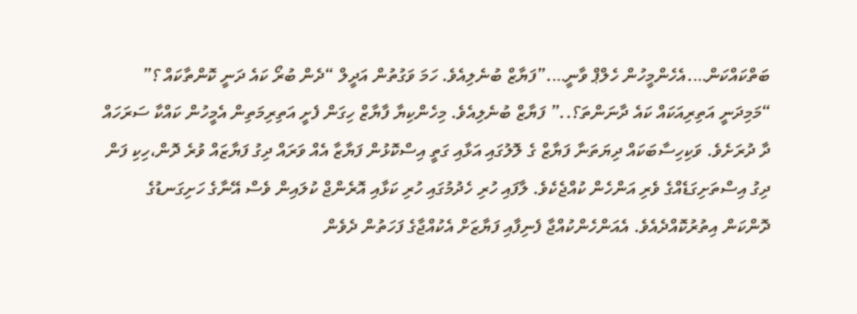ބަތްކައްކަން….އެހެންމީހުން ހެލްޕް ވާނީ….”ފަޔާޒް ބުނެލިއެވެ. ހަމަ ވަގުތުން އަދީލް “ދެން ބުރޯ ކައެ ދަނީ ކޮންތާކައް ؟” “މަމިދަނީ އަތިރިއަކައް ކައެ ދާނަންތަ؟..” ފަޔާޒް ބުނެލިއެވެ. މިހެންކިޔާ ފާޔާޒް ހިގަން ފެށީ އަތިރިމަތިން އެމީހުން ކައްކާ ސަރަހައް ދާ ދުރަށެވެ. ވަކިހިސާބަކައް ދިޔަތަނާ ފަޔާޒް ގެ ލޮލުގައި އަޅާއި ގަތީ އިސްކޮޅުން ފަޔާޒާ އެއް ވަރައް ދިގު ފަޔާޒައް ވުރެ ދޮން،ހިކި ފަން ދިގު އިސްތަށިގަޑެއްގެ ވެރި އަންހެން ކުއްޖެކެވެ. ލާފައި ހުރި ހެދުމުގައި ހުރި ކަޅާއި އޮރެންޖް ކުލައިން ވެސް އޭނާގެ ހަށިގަނޑުގެ ދޮންކަން އިތުރުކޮއްދެއެވެ. އެއަންހެންކުއްޖާ ފެނިފާއި ފަޔާޒަށް އެކުއްޖާގެ ފަހަތުން ދެވެން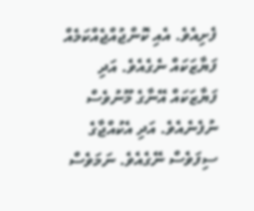ފެށިއެވެ. އެއި ކޮންޖުއްޖެއްކަމެއް ފަޔާޒަކައް ނެގެއެވެ. އަދި ފަޔާޒަކައް އޭނާގެ މޫނުވެސް ނުފެނެއެވެ. އަދި އެކުއްޖާގެ ސިފަވެސް ނޭގެއެވެ. ނަމަވެސް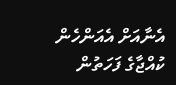އެނާއަށް އެއަންހެން ކުއްޖާގެ ފަހަތުން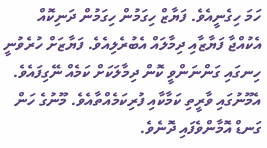ހަމަ ހިގެނީއެވެ. ފަޔާޒް ހިގަމުން ހިގަމުން ދަނިކޮއް އެކުއްޖާ ފަޔާޒާއި ދިމާލައް އެބުރެލިއެވެ. ފަޔާޒަށް ހުރެވުނީ ހިނގައި ގަންނަންވީ ކޮން ދިމާލަކަށް ކަމެއް ނޭގިފައެވެ. އެމޫނުގައި ވާރީތި ކަމާކާއި ފުރިކަމެއްތާއެވެ. މޫނުގެ ހަން ގަނޑް އޮމާންވެފައި ދޮނެވެ.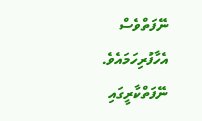ނޭފަތްވެސް އެހާފުރިހަމައެވެ. ނޭފަތްކާރީގައި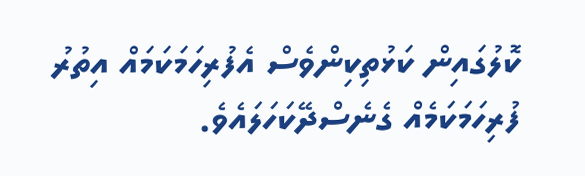ކޮލުގައިން ކަޅުތިކިންވެސް އެފުރިހަމަކަމައް އިތުރު ފުރިހަމަކަމެއް ގެނެސްދޭކަހަލައެވެ.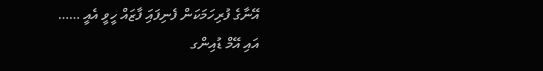އޭނާގެ ފުރިހަމަކަން ފެނިފައަި ފާޒައް ހީވީ އެއީ ……
އައި އޭމް ޑުއިންގ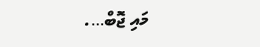މައި ޖޮބް….